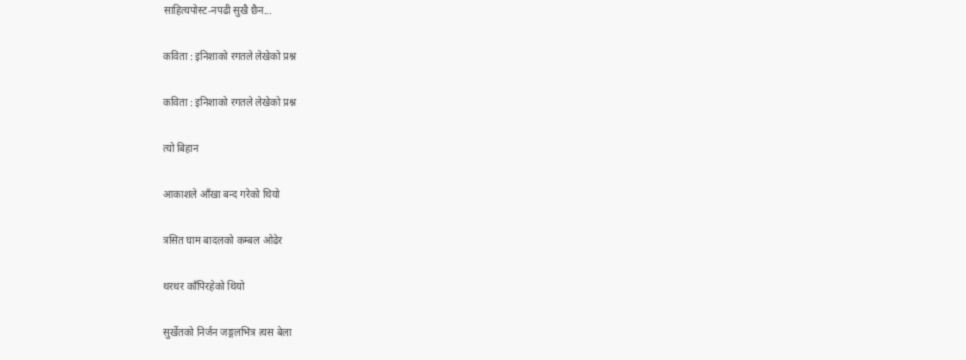साहित्यपोस्ट-नपढी सुखै छैन...

कविता : इनिशाको रगतले लेखेको प्रश्न

कविता : इनिशाको रगतले लेखेको प्रश्न

त्यो बिहान

आकाशले आँखा बन्द गरेको थियो

त्रसित घाम बादलको कम्बल ओढेर

थरथर काँपिरहेको थियो

सुर्खेतको निर्जन जङ्गलभित्र त्यस बेला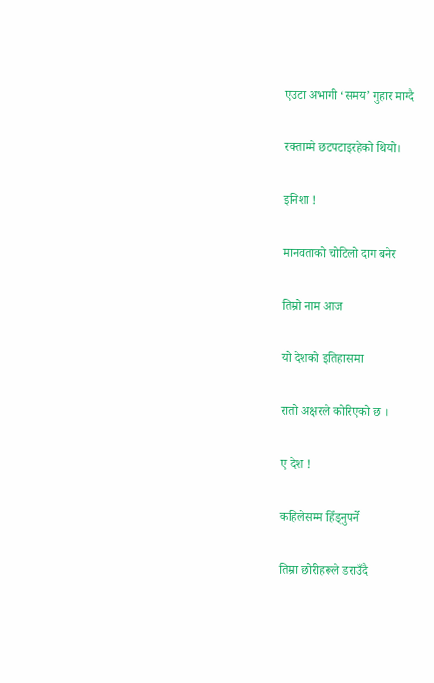एउटा अभागी ‘समय’ गुहार माग्दै

रक्ताम्मे छटपटाइरहेको थियो।

इनिशा !

मानवताको चोटिलो दाग बनेर

तिम्रो नाम आज

यो देशको इतिहासमा

रातो अक्षरले कोरिएको छ ।

ए देश !

कहिलेसम्म हिँड्नुपर्ने

तिम्रा छोरीहरूले डराउँदै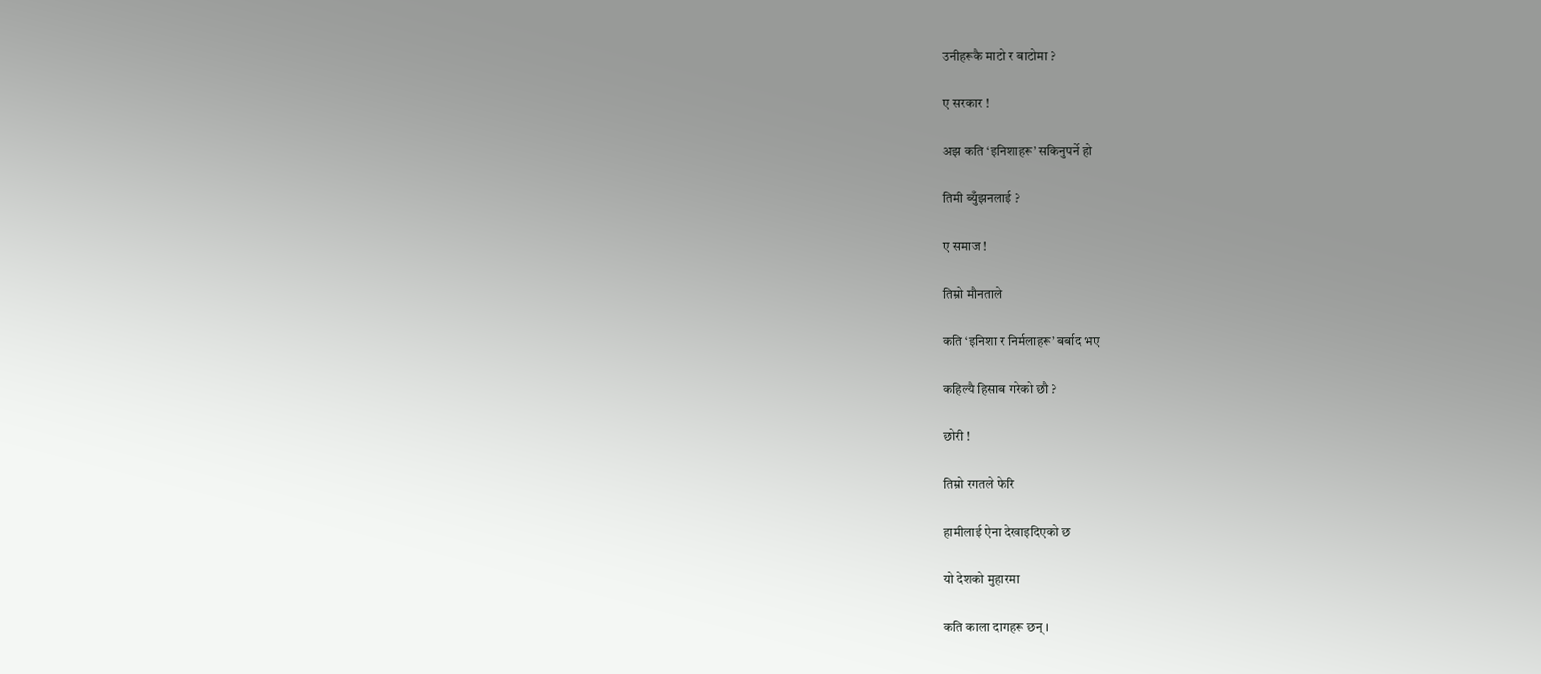उनीहरूकै माटो र बाटोमा ?

ए सरकार !

अझ कति ‘इनिशाहरू’ सकिनुपर्ने हो

तिमी ब्युँझनलाई ?

ए समाज !

तिम्रो मौनताले

कति ‘इनिशा र निर्मलाहरू’ बर्बाद भए

कहिल्यै हिसाब गरेको छौ ?

छोरी !

तिम्रो रगतले फेरि

हामीलाई ऐना देखाइदिएको छ

यो देशको मुहारमा

कति काला दागहरू छन् ।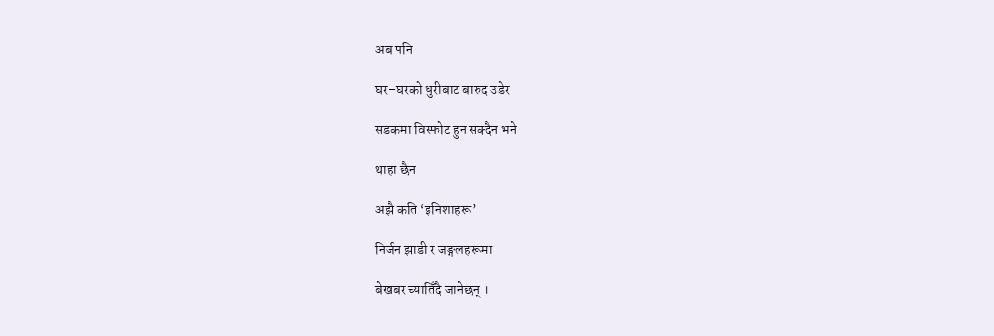अब पनि

घर–घरको धुरीबाट बारुद उडेर

सडकमा विस्फोट हुन सक्दैन भने

थाहा छैन

अझै कति ‘इनिशाहरू’

निर्जन झाडी र जङ्गलहरूमा

बेखबर च्यातिँदै जानेछन् ।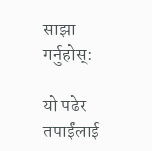साझा गर्नुहोस्:

यो पढेर तपाईंलाई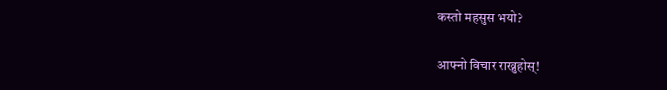कस्तो महसुस भयो?

आफ्नो विचार राख्नुहोस्!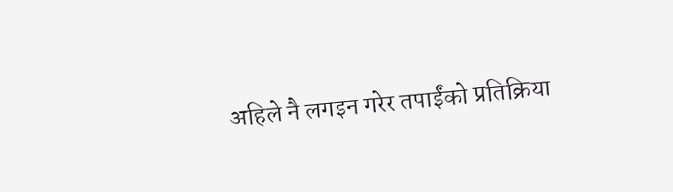अहिले नै लगइन गरेर तपाईंको प्रतिक्रिया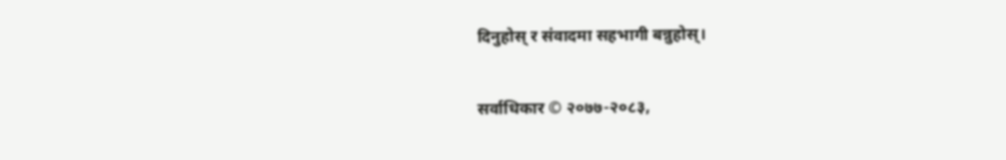दिनुहोस् र संवादमा सहभागी बन्नुहोस्।

सर्वाधिकार © २०७७-२०८३,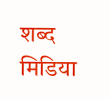शब्द मिडिया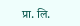प्रा. लि.